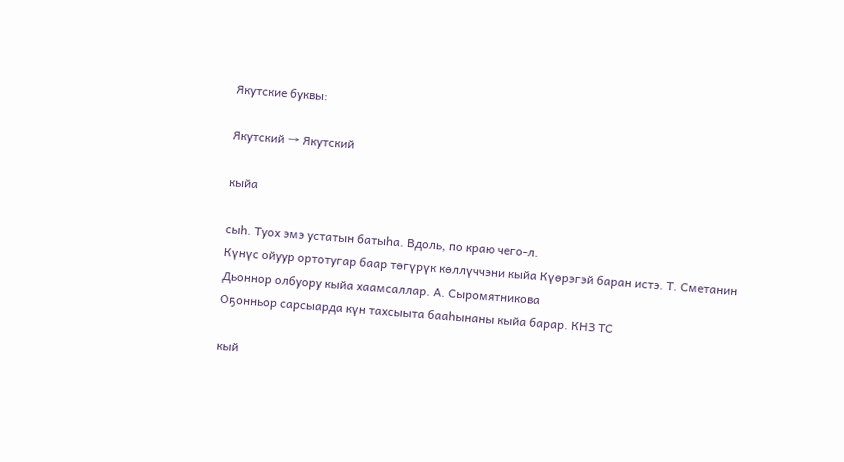Якутские буквы:

Якутский → Якутский

кыйа

сыһ. Туох эмэ устатын батыһа. Вдоль, по краю чего-л.
Күнүс ойуур ортотугар баар төгүрүк көллүччэни кыйа Күөрэгэй баран истэ. Т. Сметанин
Дьоннор олбуору кыйа хаамсаллар. А. Сыромятникова
Оҕонньор сарсыарда күн тахсыыта бааһынаны кыйа барар. КНЗ ТС

кый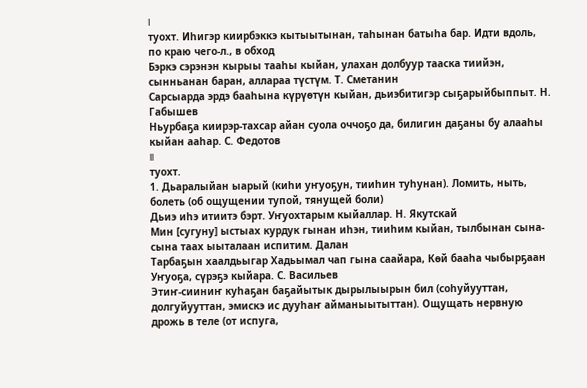I
туохт. Иһигэр киирбэккэ кытыытынан, таһынан батыһа бар. Идти вдоль, по краю чего-л., в обход
Бэркэ сэрэнэн кырыы тааһы кыйан, улахан долбуур тааска тиийэн, сынньанан баран, аллараа түстүм. Т. Сметанин
Сарсыарда эрдэ бааһына күрүөтүн кыйан, дьиэбитигэр сыҕарыйбыппыт. Н. Габышев
Ньурбаҕа киирэр-тахсар айан суола оччоҕо да, билигин даҕаны бу алааһы кыйан ааһар. С. Федотов
II
туохт.
1. Дьаралыйан ыарый (киһи уҥуоҕун, тииһин туһунан). Ломить, ныть, болеть (об ощущении тупой, тянущей боли)
Дьиэ иһэ итиитэ бэрт. Уҥуохтарым кыйаллар. Н. Якутскай
Мин [сугуну] ыстыах курдук гынан иһэн, тииһим кыйан, тылбынан сына-сына таах ыыталаан испитим. Далан
Тарбаҕын хаалдьыгар Хадьымал чап гына саайара, Көй бааһа чыбырҕаан Уҥуоҕа, сүрэҕэ кыйара. С. Васильев
Этиҥ-сииниҥ куһаҕан баҕайытык дырылыырын бил (соһуйууттан, долгуйууттан, эмискэ ис дууһаҥ айманыытыттан). Ощущать нервную дрожь в теле (от испуга,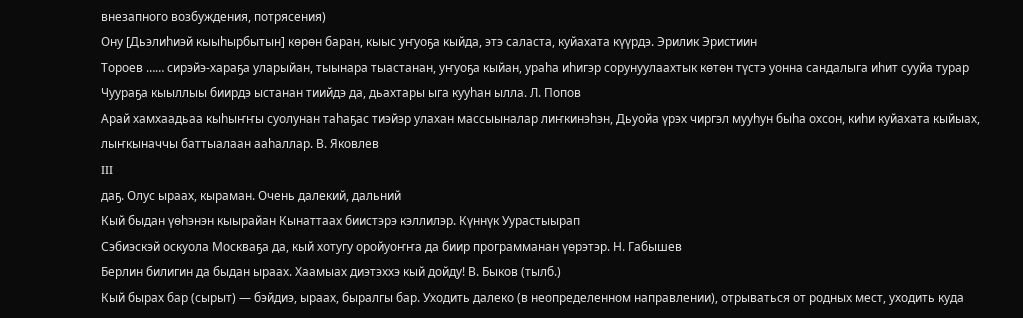внезапного возбуждения, потрясения)
Ону [Дьэлиһиэй кыыһырбытын] көрөн баран, кыыс уҥуоҕа кыйда, этэ саласта, куйахата күүрдэ. Эрилик Эристиин
Тороев …… сирэйэ-хараҕа уларыйан, тыынара тыастанан, уҥуоҕа кыйан, ураһа иһигэр сорунуулаахтык көтөн түстэ уонна сандалыга иһит сууйа турар Чуураҕа кыыллыы биирдэ ыстанан тиийдэ да, дьахтары ыга кууһан ылла. Л. Попов
Арай хамхаадьаа кыһыҥҥы суолунан таһаҕас тиэйэр улахан массыыналар лиҥкинэһэн, Дьуойа үрэх чиргэл мууһун быһа охсон, киһи куйахата кыйыах, лыҥкыначчы баттыалаан ааһаллар. В. Яковлев
III
даҕ. Олус ыраах, кыраман. Очень далекий, дальний
Кый быдан үөһэнэн кыырайан Кынаттаах биистэрэ кэллилэр. Күннүк Уурастыырап
Сэбиэскэй оскуола Москваҕа да, кый хотугу оройуоҥҥа да биир программанан үөрэтэр. Н. Габышев
Берлин билигин да быдан ыраах. Хаамыах диэтэххэ кый дойду! В. Быков (тылб.)
Кый бырах бар (сырыт) — бэйдиэ, ыраах, быралгы бар. Уходить далеко (в неопределенном направлении), отрываться от родных мест, уходить куда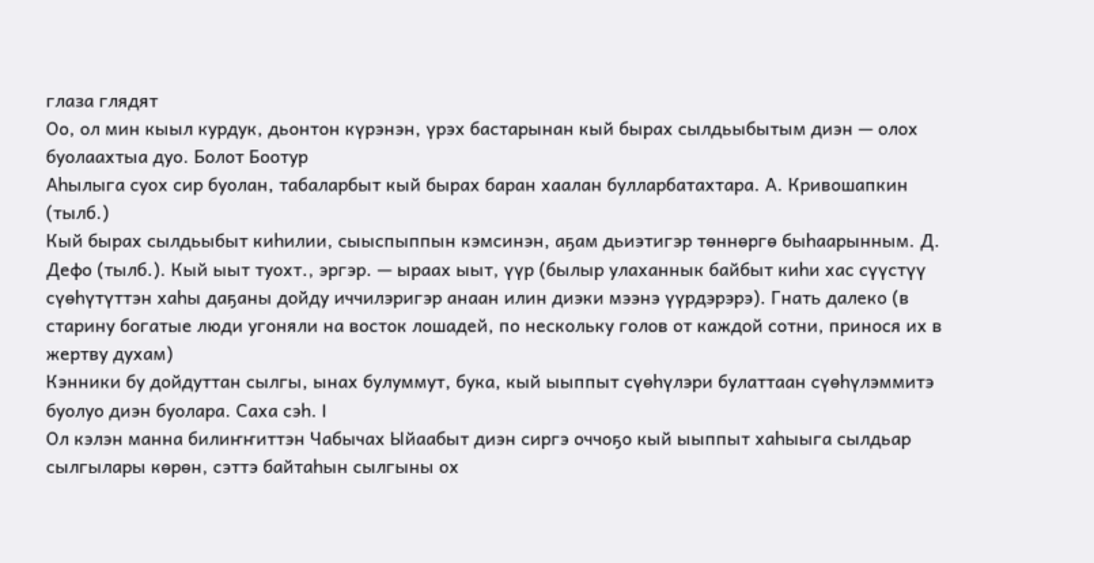глаза глядят
Оо, ол мин кыыл курдук, дьонтон күрэнэн, үрэх бастарынан кый бырах сылдьыбытым диэн — олох буолаахтыа дуо. Болот Боотур
Аһылыга суох сир буолан, табаларбыт кый бырах баран хаалан булларбатахтара. А. Кривошапкин (тылб.)
Кый бырах сылдьыбыт киһилии, сыыспыппын кэмсинэн, аҕам дьиэтигэр төннөргө быһаарынным. Д. Дефо (тылб.). Кый ыыт туохт., эргэр. — ыраах ыыт, үүр (былыр улаханнык байбыт киһи хас сүүстүү сүөһүтүттэн хаһы даҕаны дойду иччилэригэр анаан илин диэки мээнэ үүрдэрэрэ). Гнать далеко (в старину богатые люди угоняли на восток лошадей, по нескольку голов от каждой сотни, принося их в жертву духам)
Кэнники бу дойдуттан сылгы, ынах булуммут, бука, кый ыыппыт сүөһүлэри булаттаан сүөһүлэммитэ буолуо диэн буолара. Саха сэһ. I
Ол кэлэн манна билиҥҥиттэн Чабычах Ыйаабыт диэн сиргэ оччоҕо кый ыыппыт хаһыыга сылдьар сылгылары көрөн, сэттэ байтаһын сылгыны ох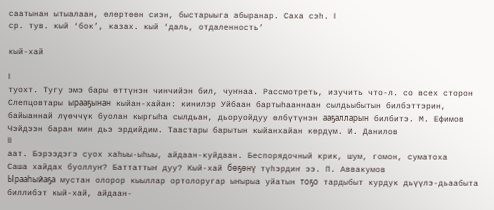саатынан ытыалаан, өлөртөөн сиэн, быстарыыга абыранар. Саха сэһ. I
ср. тув. кый ‘бок’, казах. кый ‘даль, отдаленность’

кый-хай

I
туохт. Тугу эмэ бары өттүнэн чинчийэн бил, чуҥнаа. Рассмотреть, изучить что-л. со всех сторон
Слепцовтары ырааҕынан кыйан-хайан: кинилэр Уйбаан бартыһааннаан сылдьыбытын билбэттэрин, байыаннай лүөччүк буолан кыргыһа сылдьан, дьоруойдуу өлбүтүнэн ааҕалларын билбитэ. М. Ефимов
Чэйдээн баран мин дьэ эрдийдим. Таастары барытын кыйанхайан көрдүм. И. Данилов
II
аат. Бэрээдэгэ суох хаһыы-ыһыы, айдаан-куйдаан. Беспорядочный крик, шум, гомон, суматоха
Саша хайдах буоллуҥ? Баттаттыҥ дуу? Кый-хай бөҕөнү түһэрдиҥ ээ. П. Аввакумов
Ырааһыйаҕа мустан олорор кыыллар ортолоругар ыҥырыа уйатын тоҕо тардыбыт курдук дьүүлэ-дьаабыта биллибэт кый-хай, айдаан-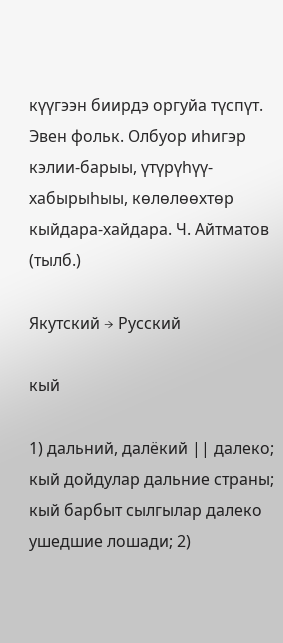күүгээн биирдэ оргуйа түспүт. Эвен фольк. Олбуор иһигэр кэлии-барыы, үтүрүһүү-хабырыһыы, көлөлөөхтөр кыйдара-хайдара. Ч. Айтматов (тылб.)

Якутский → Русский

кый

1) дальний, далёкий || далеко; кый дойдулар дальние страны; кый барбыт сылгылар далеко ушедшие лошади; 2)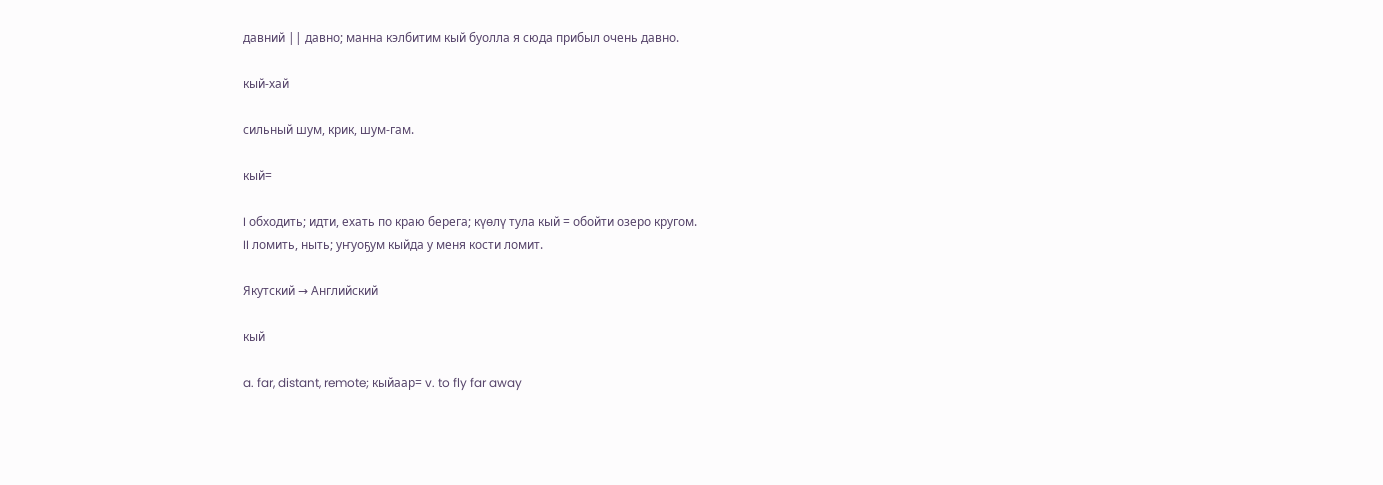давний || давно; манна кэлбитим кый буолла я сюда прибыл очень давно.

кый-хай

сильный шум, крик, шум-гам.

кый=

I обходить; идти, ехать по краю берега; күөлү тула кый = обойти озеро кругом.
II ломить, ныть; уҥуоҕум кыйда у меня кости ломит.

Якутский → Английский

кый

a. far, distant, remote; кыйаар= v. to fly far away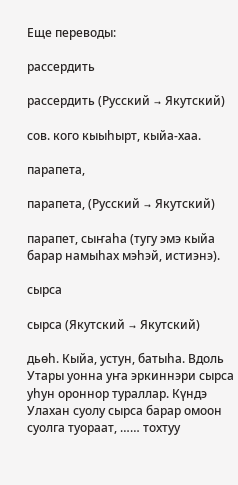Еще переводы:

рассердить

рассердить (Русский → Якутский)

сов. кого кыыһырт, кыйа-хаа.

парапета,

парапета, (Русский → Якутский)

парапет, сыҥаһа (тугу эмэ кыйа барар намыһах мэһэй, истиэнэ).

сырса

сырса (Якутский → Якутский)

дьөһ. Кыйа, устун, батыһа. Вдоль
Утары уонна уҥа эркиннэри сырса уһун ороннор тураллар. Күндэ
Улахан суолу сырса барар омоон суолга туораат, …… тохтуу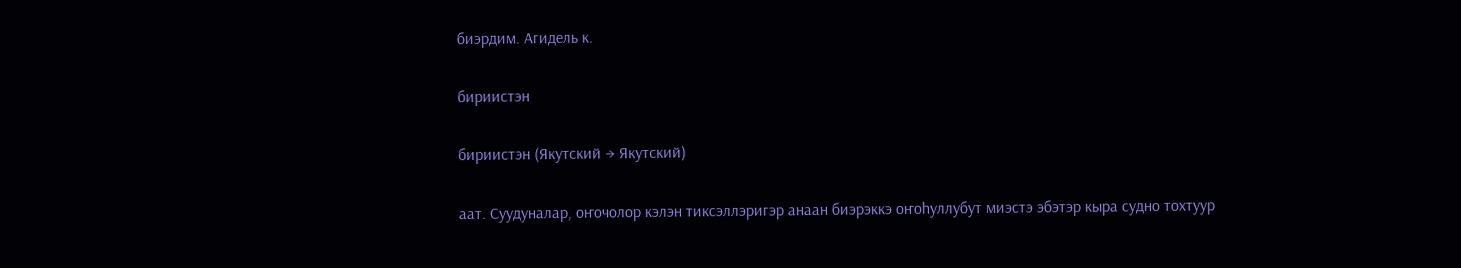биэрдим. Агидель к.

бириистэн

бириистэн (Якутский → Якутский)

аат. Суудуналар, оҥочолор кэлэн тиксэллэригэр анаан биэрэккэ оҥоһуллубут миэстэ эбэтэр кыра судно тохтуур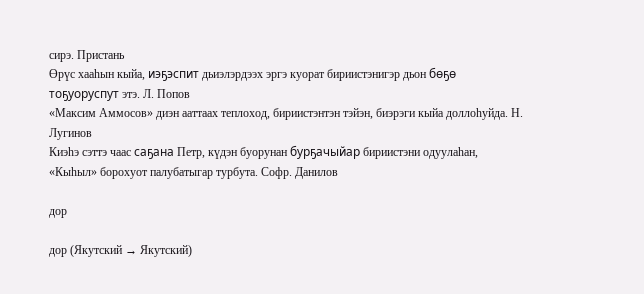сирэ. Пристань
Өрүс хааһын кыйа, иэҕэспит дьиэлэрдээх эргэ куорат бириистэнигэр дьон бөҕө тоҕуоруспут этэ. Л. Попов
«Максим Аммосов» диэн ааттаах теплоход, бириистэнтэн тэйэн, биэрэги кыйа доллоһуйда. Н. Лугинов
Киэһэ сэттэ чаас саҕана Петр, күдэн буорунан бурҕачыйар бириистэни одуулаһан, «Кыһыл» борохуот палубатыгар турбута. Софр. Данилов

дор

дор (Якутский → Якутский)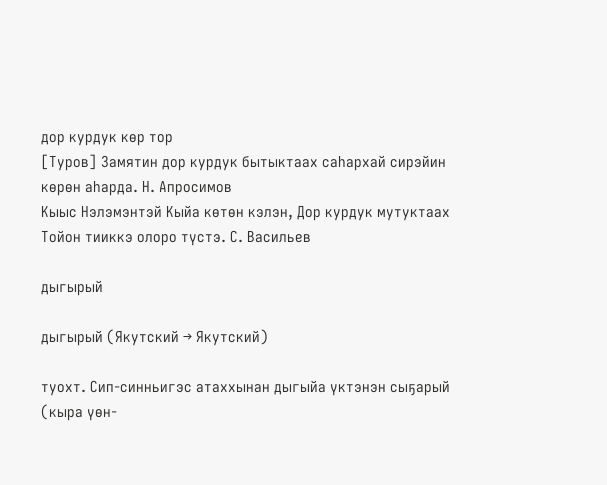дор курдук көр тор
[Туров] Замятин дор курдук бытыктаах саһархай сирэйин көрөн аһарда. Н. Апросимов
Кыыс Нэлэмэнтэй Кыйа көтөн кэлэн, Дор курдук мутуктаах Тойон тииккэ олоро түстэ. С. Васильев

дыгырый

дыгырый (Якутский → Якутский)

туохт. Сип-синньигэс атаххынан дыгыйа үктэнэн сыҕарый (кыра үөн-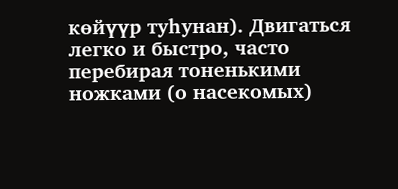көйүүр туһунан). Двигаться легко и быстро, часто перебирая тоненькими ножками (о насекомых)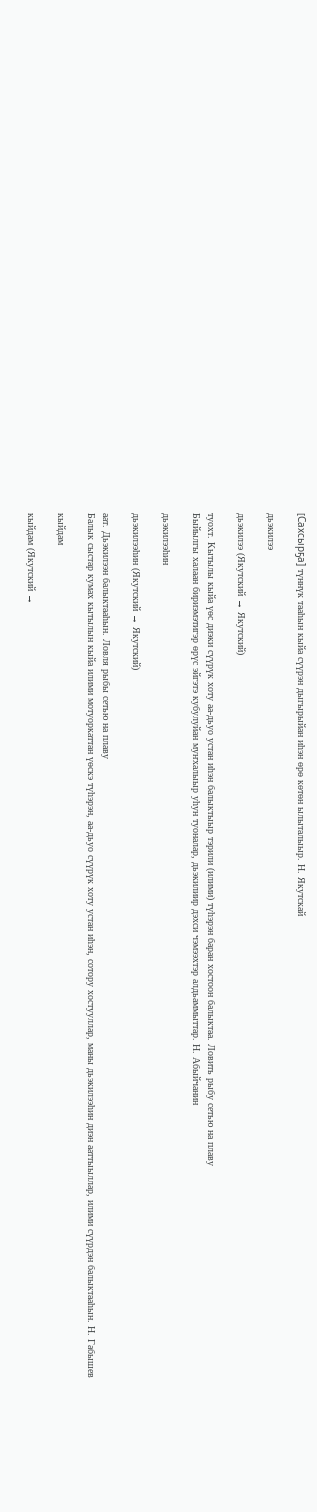[Сахсырҕа] түннүк тааһын кыйа сүүрэн дыгырыйан иһэн өрө көтөн ылыталыыр. Н. Якутскай

дьэкилээ

дьэкилээ (Якутский → Якутский)

туохт. Кытылы кыйа үөс диэки сүүрүк хоту аа-дьуо устан иһэн балыктыыр тэрили (илими) түһэрэн баран хостоон балыктаа. Ловить рыбу сетью на плаву
Быйылгы халаан бириэмэтигэр өрүс эйгэтэ кубулуйан муҥхалыыр уһун туоналар, дьэкилиир дэхси чэмээхтэр алдьаммыттар. Н. Абыйчанин

дьэкилээһин

дьэкилээһин (Якутский → Якутский)

аат. Дьэкилээн балыктааһын. Ловля рыбы сетью на плаву
Балык сыстар кумах кытылын кыйа илими мотуоркаттан үөскэ түһэрэн, аа-дьуо сүүрүк хоту устан иһэн, сотору хостууллар, маны дьэкилээһин диэн ааттыыллар, илими сүүрдэн балыктааһын. Н. Габышев

кыйдам

кыйдам (Якутский →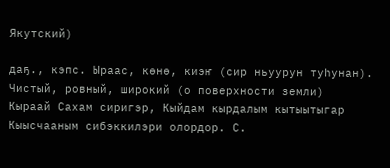Якутский)

даҕ., кэпс. Ыраас, көнө, киэҥ (сир ньуурун туһунан). Чистый, ровный, широкий (о поверхности земли)
Кыраай Сахам сиригэр, Кыйдам кырдалым кытыытыгар Кыысчааным сибэккилэри олордор. С.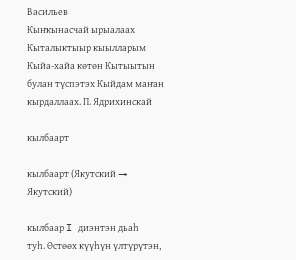Васильев
Кыҥкынасчай ырыалаах Кыталыктыыр кыылларым Кыйа-хайа көтөн Кытыытын булан түспэтэх Кыйдам маҥан кырдаллаах. П. Ядрихинскай

кылбаарт

кылбаарт (Якутский → Якутский)

кылбаар I диэнтэн дьаһ
туһ. Өстөөх күүһүн үлтүрүтэн,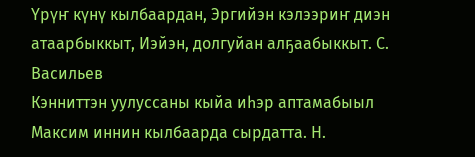Үрүҥ күнү кылбаардан, Эргийэн кэлээриҥ диэн атаарбыккыт, Иэйэн, долгуйан алҕаабыккыт. С. Васильев
Кэнниттэн уулуссаны кыйа иһэр аптамабыыл Максим иннин кылбаарда сырдатта. Н.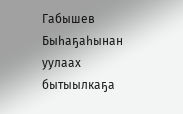Габышев
Быһаҕаһынан уулаах бытыылкаҕа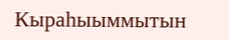Кыраһыыммытын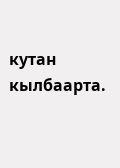кутан кылбаарта.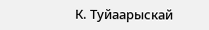К. Туйаарыскай